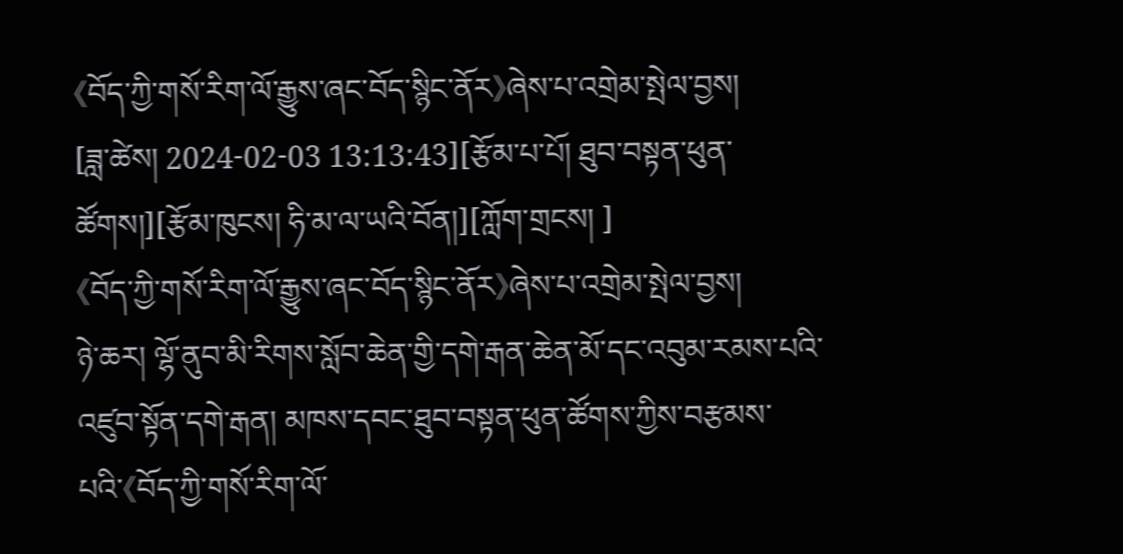《བོད་ཀྱི་གསོ་རིག་ལོ་རྒྱུས་ཞང་བོད་སྙིང་ནོར》ཞེས་པ་འགྲེམ་སྤེལ་བྱས།
[ཟླ་ཚེས། 2024-02-03 13:13:43][རྩོམ་པ་པོ། ཐུབ་བསྟན་ཕུན་ཚོགས།][རྩོམ་ཁུངས། ཧི་མ་ལ་ཡའི་བོན།][ཀློག་གྲངས། ]
《བོད་ཀྱི་གསོ་རིག་ལོ་རྒྱུས་ཞང་བོད་སྙིང་ནོར》ཞེས་པ་འགྲེམ་སྤེལ་བྱས།
ཉེ་ཆར། ལྷོ་ནུབ་མི་རིགས་སློབ་ཆེན་གྱི་དགེ་རྒན་ཆེན་མོ་དང་འབུམ་རམས་པའི་འཛུབ་སྟོན་དགེ་རྒན། མཁས་དབང་ཐུབ་བསྟན་ཕུན་ཚོགས་ཀྱིས་བརྩམས་པའི་《བོད་ཀྱི་གསོ་རིག་ལོ་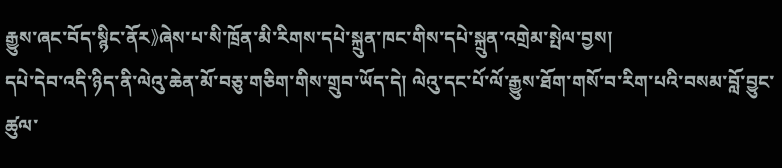རྒྱུས་ཞང་བོད་སྙིང་ནོར》ཞེས་པ་སི་ཁྲོན་མི་རིགས་དཔེ་སྐྲུན་ཁང་གིས་དཔེ་སྐྲུན་འགྲེམ་སྤེལ་བྱས།
དཔེ་དེབ་འདི་ཉིད་ནི་ལེའུ་ཆེན་མོ་བཅུ་གཅིག་གིས་གྲུབ་ཡོད་དེ། ལེའུ་དང་པོ་ལོ་རྒྱུས་ཐོག་གསོ་བ་རིག་པའི་བསམ་བློ་བྱུང་ཚུལ་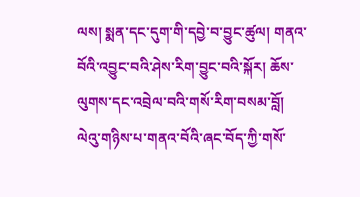ལས། སྨན་དང་དུག་གི་དབྱེ་བ་བྱུང་ཚུལ། གནའ་བོའི་འབྱུང་བའི་ཤེས་རིག་བྱུང་བའི་སྐོར། ཆོས་ལུགས་དང་འབྲེལ་བའི་གསོ་རིག་བསམ་བློ། ལེའུ་གཉིས་པ་གནའ་བོའི་ཞང་བོད་ཀྱི་གསོ་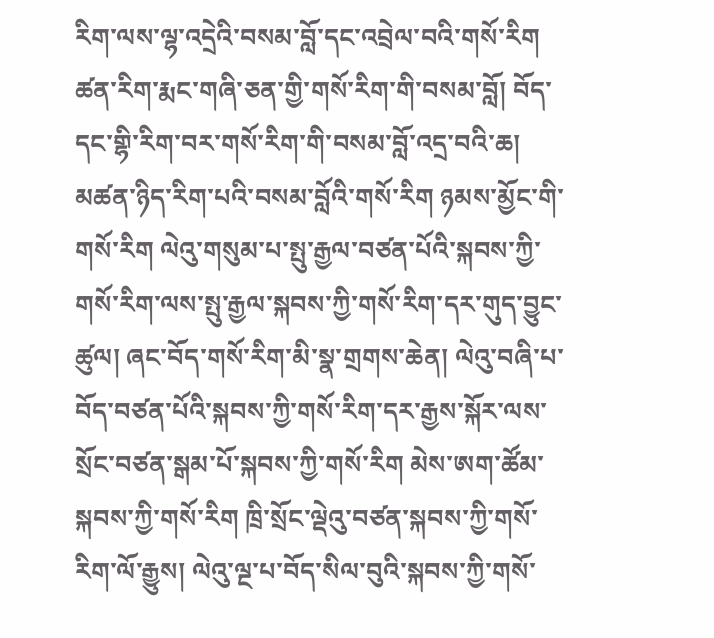རིག་ལས་ལྷ་འདྲེའི་བསམ་བློ་དང་འབྲེལ་བའི་གསོ་རིག ཚན་རིག་རྨང་གཞི་ཅན་གྱི་གསོ་རིག་གི་བསམ་བློ། བོད་དང་གྷི་རིག་བར་གསོ་རིག་གི་བསམ་བློ་འདྲ་བའི་ཆ། མཚན་ཉིད་རིག་པའི་བསམ་བློའི་གསོ་རིག ཉམས་མྱོང་གི་གསོ་རིག ལེའུ་གསུམ་པ་སྤུ་རྒྱལ་བཙན་པོའི་སྐབས་ཀྱི་གསོ་རིག་ལས་སྤུ་རྒྱལ་སྐབས་ཀྱི་གསོ་རིག་དར་གུད་བྱུང་ཚུལ། ཞང་བོད་གསོ་རིག་མི་སྣ་གྲགས་ཆེན། ལེའུ་བཞི་པ་བོད་བཙན་པོའི་སྐབས་ཀྱི་གསོ་རིག་དར་རྒྱས་སྐོར་ལས་སྲོང་བཙན་སྒམ་པོ་སྐབས་ཀྱི་གསོ་རིག མེས་ཨག་ཚོམ་སྐབས་ཀྱི་གསོ་རིག ཁྲི་སྲོང་ལྡེའུ་བཙན་སྐབས་ཀྱི་གསོ་རིག་ལོ་རྒྱུས། ལེའུ་ལྔ་པ་བོད་སིལ་བུའི་སྐབས་ཀྱི་གསོ་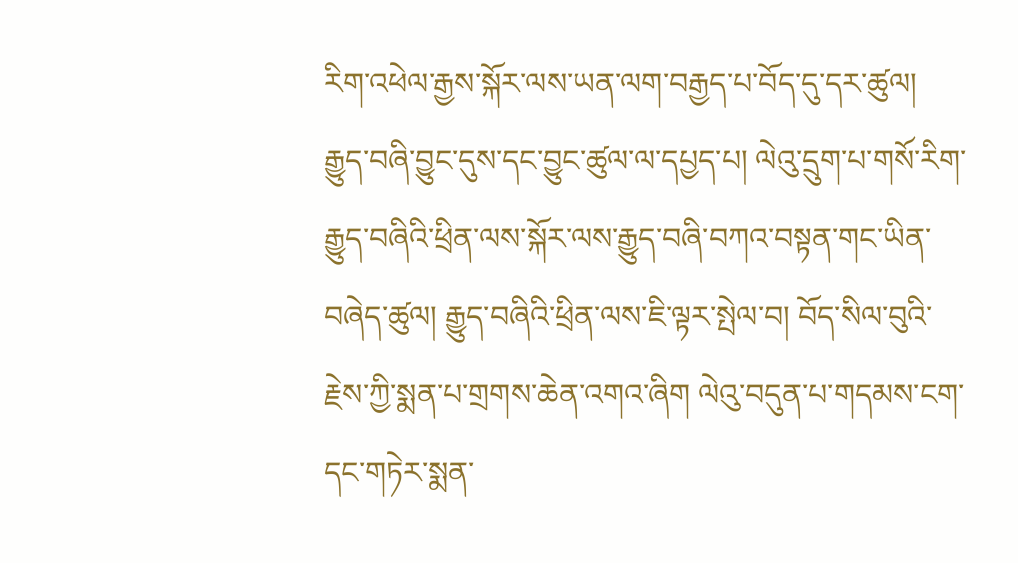རིག་འཕེལ་རྒྱས་སྐོར་ལས་ཡན་ལག་བརྒྱད་པ་བོད་དུ་དར་ཚུལ། རྒྱུད་བཞི་བྱུང་དུས་དང་བྱུང་ཚུལ་ལ་དཔྱད་པ། ལེའུ་དྲུག་པ་གསོ་རིག་རྒྱུད་བཞིའི་ཕྲིན་ལས་སྐོར་ལས་རྒྱུད་བཞི་བཀའ་བསྟན་གང་ཡིན་བཞེད་ཚུལ། རྒྱུད་བཞིའི་ཕྲིན་ལས་ཇི་ལྟར་སྤེལ་བ། བོད་སིལ་བུའི་རྗེས་ཀྱི་སྨན་པ་གྲགས་ཆེན་འགའ་ཞིག ལེའུ་བདུན་པ་གདམས་ངག་དང་གཏེར་སྨན་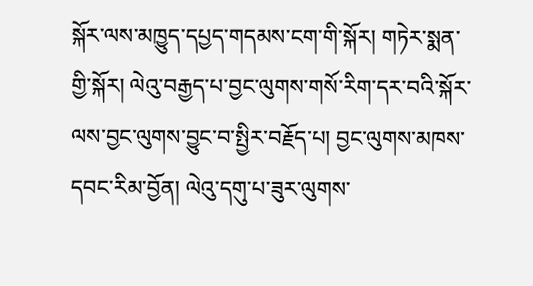སྐོར་ལས་མཁྱུད་དཔྱད་གདམས་ངག་གི་སྐོར། གཏེར་སྨན་གྱི་སྐོར། ལེའུ་བརྒྱད་པ་བྱང་ལུགས་གསོ་རིག་དར་བའི་སྐོར་ལས་བྱང་ལུགས་བྱུང་བ་སྤྱིར་བརྗོད་པ། བྱང་ལུགས་མཁས་དབང་རིམ་བྱོན། ལེའུ་དགུ་པ་ཟུར་ལུགས་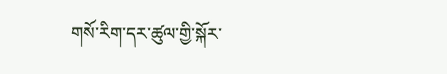གསོ་རིག་དར་ཚུལ་གྱི་སྐོར་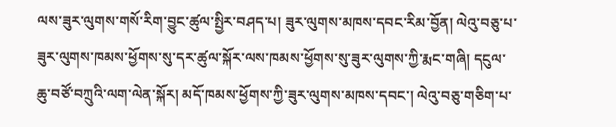ལས་ཟུར་ལུགས་གསོ་རིག་བྱུང་ཚུལ་སྤྱིར་བཤད་པ། ཟུར་ལུགས་མཁས་དབང་རིམ་བྱོན། ལེའུ་བཅུ་པ་ཟུར་ལུགས་ཁམས་ཕྱོགས་སུ་དར་ཚུལ་སྐོར་ལས་ཁམས་ཕྱོགས་སུ་ཟུར་ལུགས་ཀྱི་རྨང་གཞི། དངུལ་ཆུ་བཙོ་བཀྲུའི་ལག་ལེན་སྐོར། མདོ་ཁམས་ཕྱོགས་ཀྱི་ཟུར་ལུགས་མཁས་དབང་། ལེའུ་བཅུ་གཅིག་པ་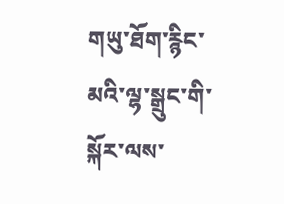གཡུ་ཐོག་རྙིང་མའི་ལྷ་སྒྲུང་གི་སྐོར་ལས་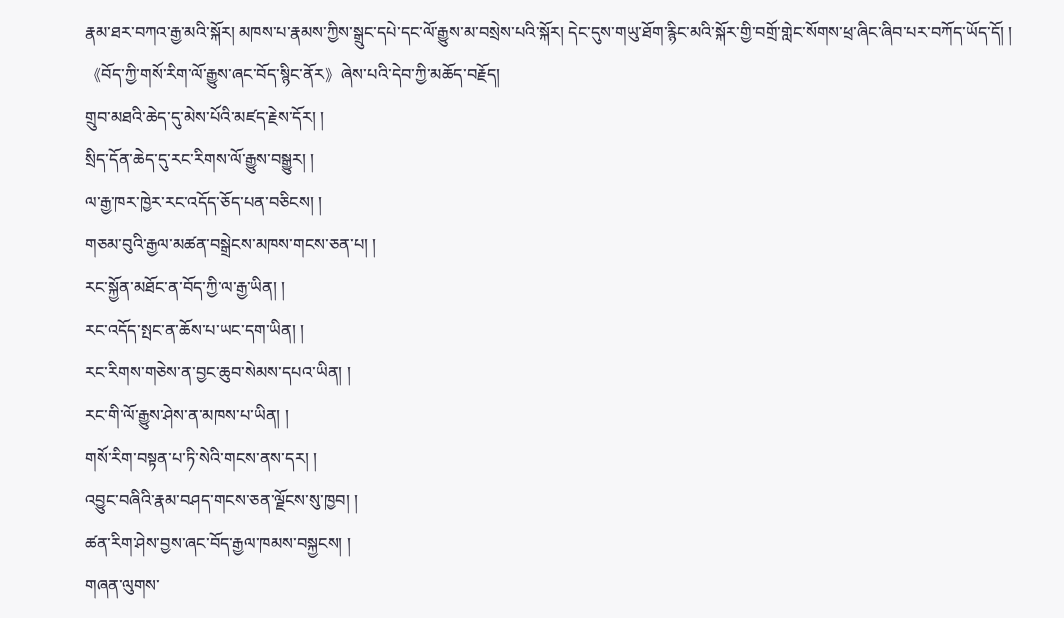རྣམ་ཐར་བཀའ་རྒྱ་མའི་སྐོར། མཁས་པ་རྣམས་ཀྱིས་སྒྲུང་དཔེ་དང་ལོ་རྒྱུས་མ་བསྲེས་པའི་སྐོར། དེང་དུས་གཡུ་ཐོག་རྙིང་མའི་སྐོར་གྱི་བགྲོ་གླེང་སོགས་ཕྲ་ཞིང་ཞིབ་པར་བཀོད་ཡོད་དོ། །
《བོད་ཀྱི་གསོ་རིག་ལོ་རྒྱུས་ཞང་བོད་སྙིང་ནོར》ཞེས་པའི་དེབ་ཀྱི་མཆོད་བརྗོད།
གྲུབ་མཐའི་ཆེད་དུ་མེས་པོའི་མཛད་རྗེས་དོར། །
སྲིད་དོན་ཆེད་དུ་རང་རིགས་ལོ་རྒྱུས་བསྒྱུར། །
ལ་རྒྱ་ཁར་ཁྱེར་རང་འདོད་ཅོད་པན་བཅིངས། །
གཅམ་བུའི་རྒྱལ་མཚན་བསྒྲེངས་མཁས་གངས་ཅན་པ། །
རང་སྐྱོན་མཐོང་ན་བོད་ཀྱི་ལ་རྒྱ་ཡིན། །
རང་འདོད་སྤང་ན་ཆོས་པ་ཡང་དག་ཡིན། །
རང་རིགས་གཅེས་ན་བྱང་ཆུབ་སེམས་དཔའ་ཡིན། །
རང་གི་ལོ་རྒྱུས་ཤེས་ན་མཁས་པ་ཡིན། །
གསོ་རིག་བསྟན་པ་ཏི་སེའི་གངས་ནས་དར། །
འབྱུང་བཞིའི་རྣམ་བཤད་གངས་ཅན་ལྗོངས་སུ་ཁྱབ། །
ཚན་རིག་ཤེས་བྱས་ཞང་བོད་རྒྱལ་ཁམས་བསྐྱངས། །
གཞན་ལུགས་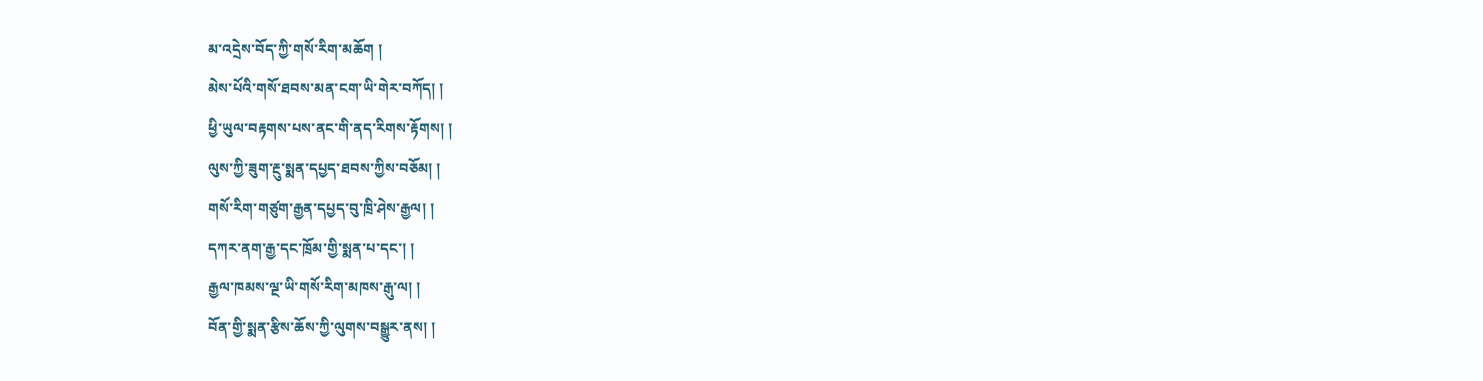མ་འདྲེས་བོད་ཀྱི་གསོ་རིག་མཆོག །
མེས་པོའི་གསོ་ཐབས་མན་ངག་ཡི་གེར་བཀོད། །
ཕྱི་ཡུལ་བརྟགས་པས་ནང་གི་ནད་རིགས་རྟོགས། །
ལུས་ཀྱི་ཟུག་རྔུ་སྨན་དཔྱད་ཐབས་ཀྱིས་བཅོམ། །
གསོ་རིག་གཙུག་རྒྱན་དཔྱད་བུ་ཁྲི་ཤེས་རྒྱལ། །
དཀར་ནག་རྒྱ་དང་ཁྲོམ་གྱི་སྨན་པ་དང་། །
རྒྱལ་ཁམས་ལྔ་ཡི་གསོ་རིག་མཁས་རྒུ་ལ། །
བོན་གྱི་སྨན་རྩིས་ཆོས་ཀྱི་ལུགས་བསྒྱུར་ནས། །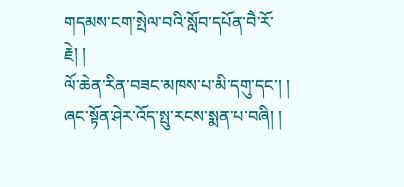གདམས་ངག་སྤེལ་བའི་སློབ་དཔོན་བཻ་རོ་རྗེ། །
ལོ་ཆེན་རིན་བཟང་མཁས་པ་མི་དགུ་དང་། །
ཞང་སྟོན་ཤེར་འོད་སྤུ་རངས་སྨན་པ་བཞི། །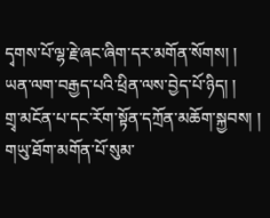དྭགས་པོ་ལྷ་རྗེ་ཞང་ཞིག་དར་མགོན་སོགས། །
ཡན་ལག་བརྒྱད་པའི་ཕྲིན་ལས་བྱེད་པོ་ཉིད། །
གྲྭ་མངོན་པ་དང་རོག་སྟོན་དཀྲོན་མཆོག་སྐྱབས། །
གཡུ་ཐོག་མགོན་པོ་སུམ་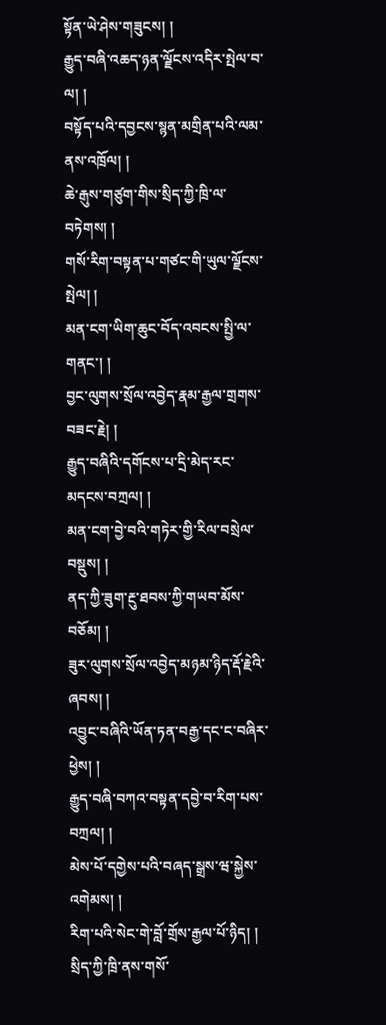སྟོན་ཡེ་ཤེས་གཟུངས། །
རྒྱུད་བཞི་འཆད་ཉན་ལྗོངས་འདིར་སྤེལ་བ་ལ། །
བསྟོད་པའི་དབྱངས་སྙན་མགྲིན་པའི་ལམ་ནས་འཁྲོལ། །
ཆེ་རྒུས་གཙུག་གིས་སྲིད་ཀྱི་ཁྲི་ལ་བཏེགས། །
གསོ་རིག་བསྟན་པ་གཙང་གི་ཡུལ་ལྗོངས་སྤེལ། །
མན་ངག་ཡིག་ཆུང་བོད་འབངས་སྤྱི་ལ་གནང་། །
བྱང་ལུགས་སྲོལ་འབྱེད་རྣམ་རྒྱལ་གྲགས་བཟང་རྗེ། །
རྒྱུད་བཞིའི་དགོངས་པ་དྲི་མེད་རང་མདངས་བཀྲལ། །
མན་ངག་བྱེ་བའི་གཏེར་གྱི་རིལ་བསྲེལ་བསྡུས། །
ནད་ཀྱི་ཟུག་རྔུ་ཐབས་ཀྱི་གཡབ་མོས་བཅོམ། །
ཟུར་ལུགས་སྲོལ་འབྱེད་མཉམ་ཉིད་རྡོ་རྗེའི་ཞབས། །
འབྱུང་བཞིའི་ཡོན་ཏན་བརྒྱ་དང་ང་བཞིར་ཕྱེས། །
རྒྱུད་བཞི་བཀའ་བསྟན་དབྱེ་བ་རིག་པས་བཀྲལ། །
མེས་པོ་དགྱེས་པའི་བཞད་སྒྲས་ཝ་སྐྱེས་འགེམས། །
རིག་པའི་སེང་གེ་བློ་གྲོས་རྒྱལ་པོ་ཉིད། །
སྲིད་ཀྱི་ཁྲི་ནས་གསོ་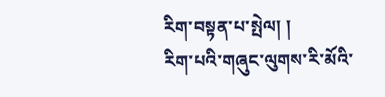རིག་བསྟན་པ་སྤེལ། །
རིག་པའི་གཞུང་ལུགས་རི་མོའི་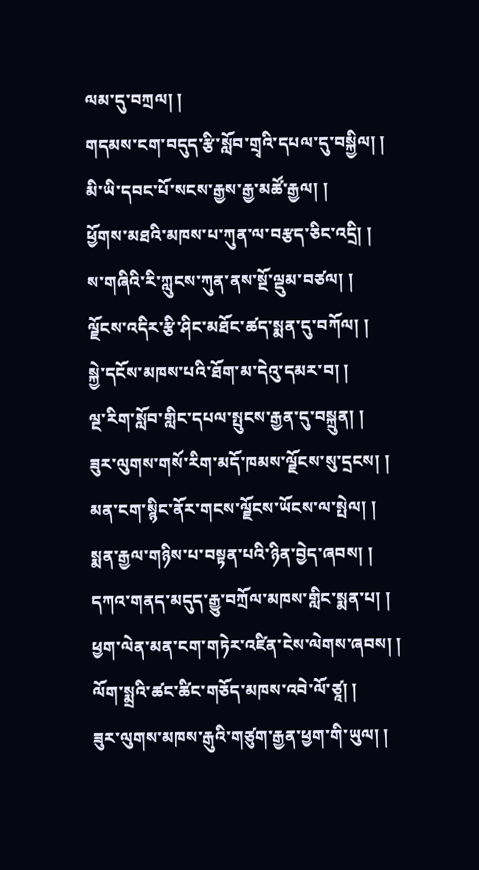ལམ་དུ་བཀྲལ། །
གདམས་ངག་བདུད་རྩི་སློབ་གྲྭའི་དཔལ་དུ་བསྐྱིལ། །
མི་ཡི་དབང་པོ་སངས་རྒྱས་རྒྱ་མཚོ་རྒྱལ། །
ཕྱོགས་མཐའི་མཁས་པ་ཀུན་ལ་བརྩད་ཅིང་འདྲི། །
ས་གཞིའི་རི་ཀླུངས་ཀུན་ནས་སྔོ་ལྡུམ་བཙལ། །
ལྗོངས་འདིར་རྩི་ཤིང་མཐོང་ཚད་སྨན་དུ་བཀོལ། །
སྐྱེ་དངོས་མཁས་པའི་ཐོག་མ་དེའུ་དམར་བ། །
ལྔ་རིག་སློབ་གླིང་དཔལ་སྤུངས་རྒྱན་དུ་བསྐྲུན། །
ཟུར་ལུགས་གསོ་རིག་མདོ་ཁམས་ལྗོངས་སུ་དྲངས། །
མན་ངག་སྙིང་ནོར་གངས་ལྗོངས་ཡོངས་ལ་སྤེལ། །
སྨན་རྒྱལ་གཉིས་པ་བསྟན་པའི་ཉིན་བྱེད་ཞབས། །
དཀའ་གནད་མདུད་རྒྱུ་བཀྲོལ་མཁས་གླིང་སྨན་པ། །
ཕྱག་ལེན་མན་ངག་གཏེར་འཛིན་ངེས་ལེགས་ཞབས། །
ལོག་སྨྲའི་ཚང་ཚིང་གཅོད་མཁས་འབེ་ལོ་ཙཱ། །
ཟུར་ལུགས་མཁས་རྒུའི་གཙུག་རྒྱན་ཕྱག་གི་ཡུལ། །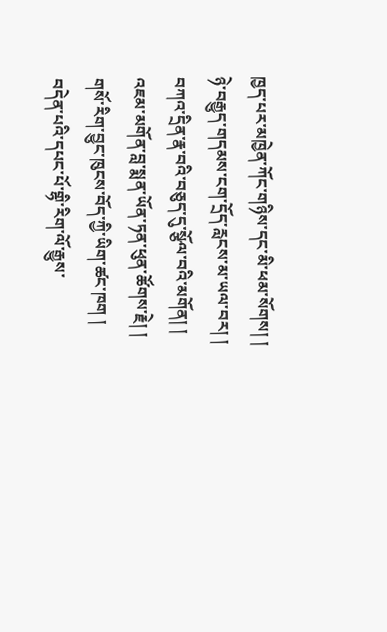ཁྱད་པར་མཁྱེན་ཀོང་གཉིས་དང་མི་ཕམ་སོགས། །
ཉེ་བརྒྱུད་གདམས་ངག་དྲོད་རླངས་མ་ཡལ་བར། །
བཀའ་དྲིན་རྣ་བའི་བཅུད་དུ་སྩོལ་བའི་མགོན། །
འཇམ་མགོན་བླ་སྨན་ཡོན་ཏན་ཕུན་ཚོགས་རྗེ། །
གསོ་རིག་བྱུང་ཁུངས་བོད་ཀྱི་ཡིག་ཚང་ཁག །
བདེན་པའི་དཔང་པོ་གྷི་རིག་ལོ་རྒྱུས་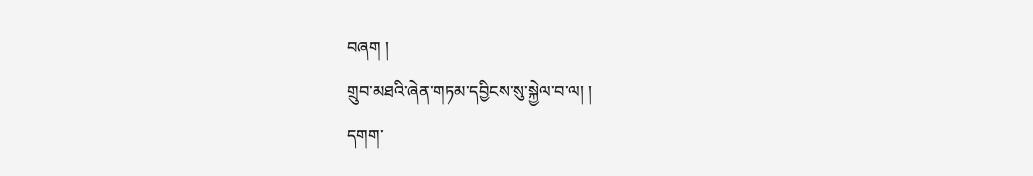བཞག །
གྲུབ་མཐའི་ཞེན་གཏམ་དབྱིངས་སུ་སྐྱེལ་བ་ལ། །
དགག་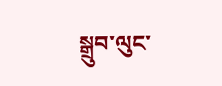སྒྲུབ་ལུང་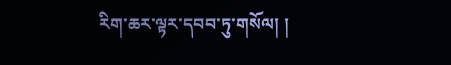རིག་ཆར་ལྟར་དབབ་ཏུ་གསོལ། །